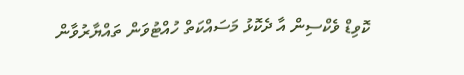ކޮވިޑް ވެކްސިން އާ ދެކޮޅު މަސައްކަތް ހުއްޓުވަން ތައްޔާރުވާން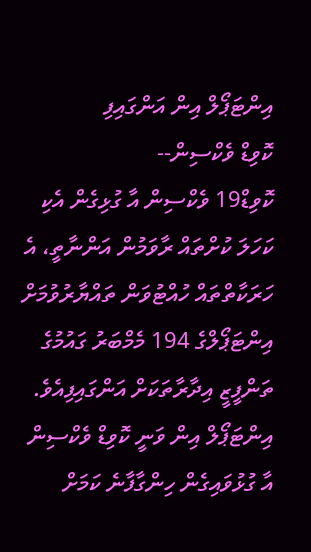އިންޓަޕޯލް އިން އަންގައިފި
ކޮވިޑް ވެކްސިން--
ކޮވިޑް19 ވެކްސިން އާ ގުޅިގެން އެކި ކަހަލަ ކުށްތައް ރާވަމުން އަންނާތީ، އެ ހަރަކާތްތައް ހުއްޓުވަން ތައްޔާރުވުމަށް އިންޓަޕޯލްގެ 194 މެމްބަރު ގައުމުގެ ތަންފީޒީ އިދާރާތަކަށް އަންގައިފިއެވެ.
އިންޓަޕޯލް އިން ވަނީ ކޮވިޑް ވެކްސިން އާ ގުޅުވައިގެން ހިންގާފާނެ ކަމަށް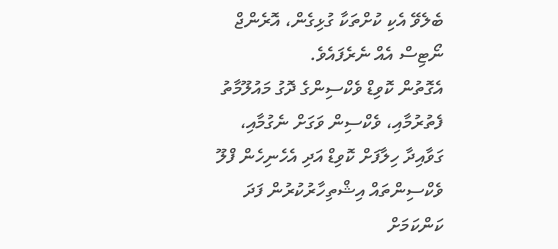ބެލެވޭ އެކި ކުށްތަކާ ގުޅިގެން، އޮރެންޖް ނޯޓިސް އެއް ނެރެފައެވެ.
އެގޮތުން ކޮވިޑް ވެކްސިންގެ ދޮގު މައުލޫމާތު ފެތުރުމާއި، ވެކްސިން ވަގަށް ނެގުމާއި، ގަވާއިދާ ހިލާފަށް ކޮވިޑް އަދި އެހެނިހެން ފްލޫ ވެކްސިންތައް އިޝްތިހާރުކުރުން ފަދަ ކަންކަމަށް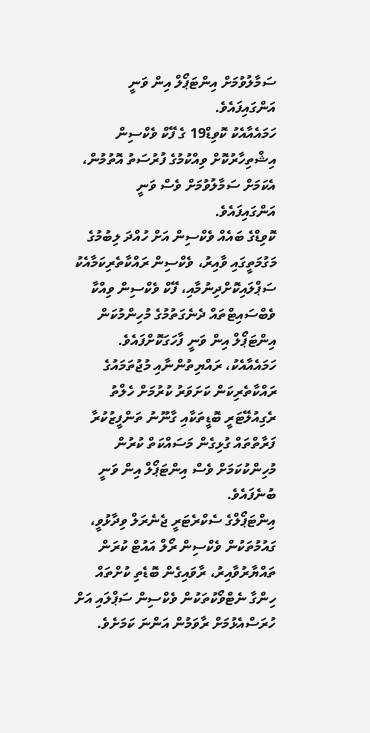ސަމާލުވުމަށް އިންޓަޕޯލް އިން ވަނީ އަންގައިފައެވެ.
ހަމައެއާއެކު ކޮވިޑް19 ގެ ފޭކް ވެކްސިން އިޝްތިހާރުކޮށް ވިއްކުމުގެ ފުރުސަތު އޮތުމުން، އެކަމަށް ސަމާލުވުމަށް ވެސް ވަނީ އަންގައިފައެވެ.
ކޮވިޑްގެ ބައެއް ވެކްސިން އަށް ހުއްދަ ލިބުމުގެ މަގުމަތީގައި ވާއިރު، ވެކްސިން ރައްކާތެރިކަމާއެކު ސަޕްލައިކޮށްދިނުމާއި، ފޭކް ވެކްސިން ވިއްކާ ވެބްސައިޓްތައް ދެނެގަތުމުގެ މުހިންމުކަން އިންޓަޕޯލް އިން ވަނީ ފާހަގަކޮށްފައެވެ.
ހަމައެއާއެކު، ރައްޔިތުންނާއި މުޖުތަމައުގެ ރައްކާތެރިކަން ކަށަވަރު ކުރުމަށް ހެލްތު ރެގިއުލޭޓަރީ ބޮޑީތަކާއި ގާނޫނު ތަންފީޒުކުރާ ފަރާތްތައް ގުޅިގެން މަސައްކަތް ކުރުން މުހިންކުކަމަށް ވެސް އިންޓަޕޯލް އިން ވަނީ ބުނެފައެވެ.
އިންޓަޕޯލްގެ ސެކްރެޓަރީ ޖެނެރަލް ވިދާޅުވީ، ގައުމުތަކުން ވެކްސިން ރޯލް އައުޓް ކުރަން ތައްޔާރުވާއިރު، ރާވައިގެން ބޮޑެތި ކުށްތައް ހިންގާ ނެޓްވޯކުތަކުން ވެކްސިން ސަޕްލައި އަށް ހުރަސްއެޅުމަށް ރާވަމުން އަންނަ ކަމަށެވެ.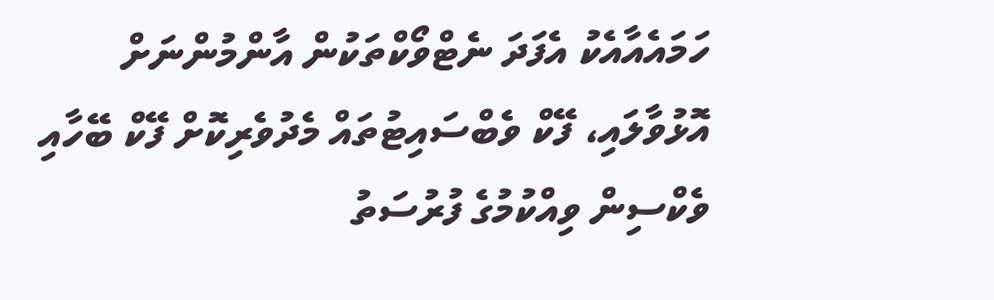ހަމައެއާއެކު އެފަދަ ނެޓްވޯކްތަކުން އާންމުންނަށް އޮޅުވާލައި، ފޭކް ވެބްސައިޓުތައް މެދުވެރިކޮށް ފޭކް ބޭހާއި ވެކްސިން ވިއްކުމުގެ ފުރުސަތު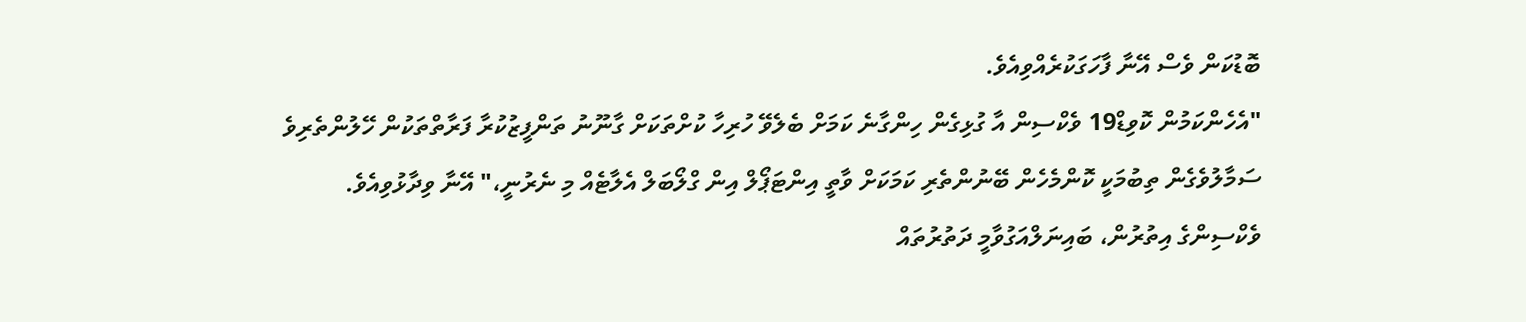ބޮޑުކަން ވެސް އޭނާ ފާހަގަކުރެއްވިއެވެ.
"އެހެންކަމުން ކޮވިޑް19 ވެކްސިން އާ ގުޅިގެން ހިންގާނެ ކަމަށް ބެލެވޭ ހުރިހާ ކުށްތަކަށް ގާނޫނު ތަންފީޒުކުރާ ފަރާތްތަކުން ހޭލުންތެރިވެ ސަމާލުވެގެން ތިބުމަކީ ކޮންމެހެން ބޭނުންތެރި ކަމަކަށް ވާތީ އިންޓަޕޯލް އިން ގްލޯބަލް އެލާޓެއް މި ނެރުނީ،" އޭނާ ވިދާޅުވިއެވެ.
ވެކްސިންގެ އިތުރުން، ބައިނަލްއަގުވާމީ ދަތުރުތައް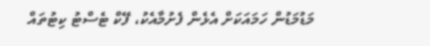މަޑުމަޑުން ހަމައަކަށް އެޅެން ފެށުމާއެކު، ފޭކް ޓެސްޓު ކިޓުތައް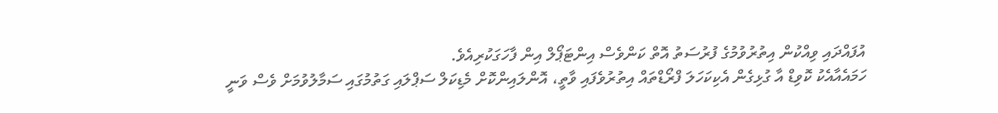އުފައްދައި ވިއްކުން އިތުރުވުމުގެ ފުރުސަތު އޮތް ކަންވެސް އިންޓަޕޯލް އިން ފާހަގަކުރިއެވެ.
ހަމައެއާއެކު ކޮވިޑް އާ ގުޅިގެން އެކިކަހަލަ ފްރޯޑްތައް އިތުރުވެފައި ވާތީ، އޮންލައިންކޮށް މެޑިކަލް ސަޕްލައި ގަތުމުގައި ސަމާލުވުމަށް ވެސް ވަނީ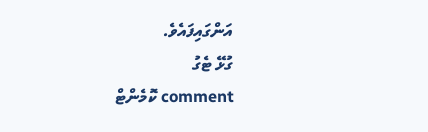އަންގައިފައެވެ.
ގުޅޭ ޓެގު
comment ކޮމެންޓް